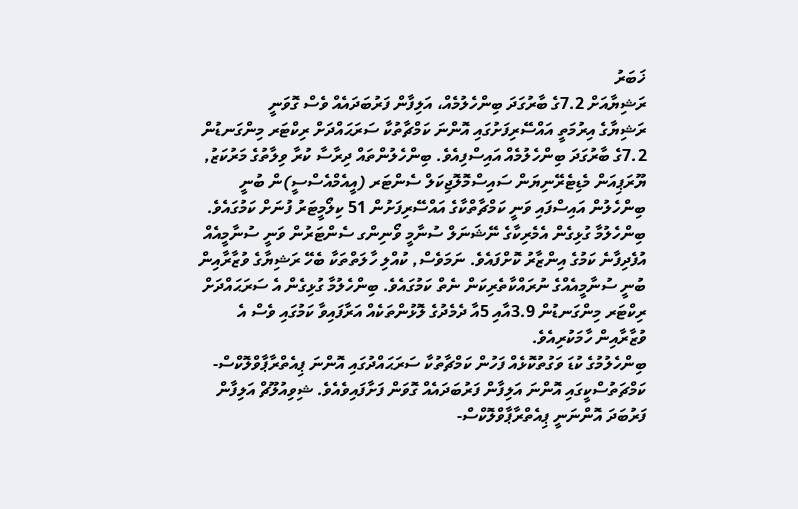ޚަބަރު
ރަޝިޔާއަށް 7.2ގެ ބާރުގަދަ ބިންހެލުމެއް، އަލިފާން ފަރުބަދައެއް ވެސް ގޮވަނީ
ރަޝިޔާގެ އިރުމަތީ އައްސޭރިފަށުގައި އޮންނަ ކަމްޗާތުކާ ސަރަޙައްދަށް ރިކްޓަރ މިންގަނޑުން 7.2ގެ ބާރުގަދަ ބިންހެލުމެއް އައިސްފިއެވެ. ބިންހެލުންތައް ދިރާސާ ކުރާ ވިލާތުގެ މަރުކަޒު, ޔޫރަޕިއަން މެޑިޓެރޭނިޔަން ސައިސްމޮލޮޖިކަލް ސެންޓަރ (އީއެމްއެސްސީ)ން ބުނީ ބިންހެލުން އައިސްފައި ވަނީ ކަމްޗާތްކާގެ އައްސޭރިފަށުން 51 ކިލޯމީޓަރު ފުނަށް ކަމުގައެވެ.
ބިންހެލުމާ ގުޅިގެން އެމެރިކާގެ ނޭޝަނަލް ސުނާމީ ވޯނިންގ ސެންޓަރުން ވަނީ ސުނާމީއެއް އުފެދިފާނެ ކަމުގެ އިންޒާރު ކޮށްފައެވެ. ނަމަވެސް, ކުއްލި ހާލަތްތަކާ ބެހޭ ރަޝިޔާގެ ވުޒާރާއިން ބުނީ ސުނާމީއެއްގެ ނުރައްކާތެރިކަން ނެތް ކަމުގައެވެ. ބިންހެލުމާ ގުޅިގެން އެ ސަރަޙައްދަށް ރިކްޓަރ މިންގަނޑުން 3.9އާއި 5އާ ދެމެދުގެ ލޮޅުންތަކެއް އަރާފައިވާ ކަމުގައި ވެސް އެ ވުޒާރާއިން ހާމަކުރިއެވެ.
ބިންހެލުމުގެ ކުޑަ ވަގުތުކޮޅެއް ފަހުން ކަމްޗާތުކާ ސަރަޙައްދުގައި އޮންނަ ޕިއެތްރާޕާވްލޮކްސް-ކަމްޗަތުސްކީގައި އޮންނަ އަލިފާން ފަރުބަދައެއް ގޮވަން ފަށާފައިވެއެވެ. ޝިވިއުލޫޗް އަލިފާން ފަރުބަދަ އޮންނަނީ ޕިއެތްރާޕާވްލޮކްސް-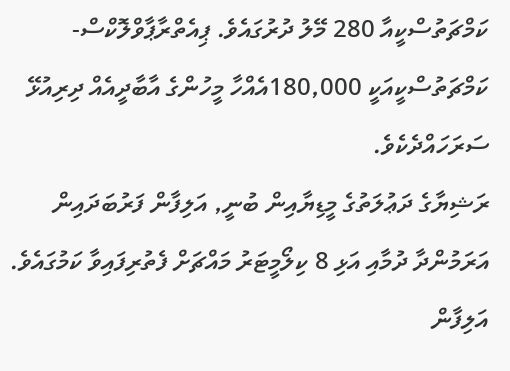ކަމްޗަތުސްކީއާ 280 މޭލު ދުރުގައެވެ. ޕިއެތްރާޕާވްލޮކްސް-ކަމްޗަތުސްކީއަކީ 180,000އެއްހާ މީހުންގެ އާބާދީއެއް ދިރިއުޅޭ ސަރަހައްދެކެވެ.
ރަޝިޔާގެ ދަޢުލަތުގެ މީޑިޔާއިން ބުނީ, އަލިފާން ފަރުބަދައިން އަރަމުންދާ ދުމާއި އަޅި 8 ކިލޯމީޓަރު މައްޗަށް ފެތުރިފައިވާ ކަމުގައެވެ. އަލިފާން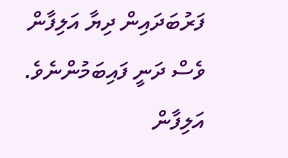ފަރުބަދައިން ދިޔާ އަލިފާން ވެސް ދަނީ ފައިބަމުންނެވެ. އަލިފާން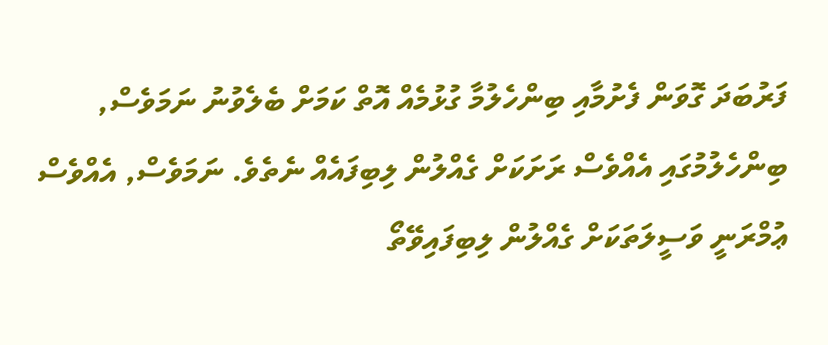ފަރުބަދަ ގޮވަން ފެށުމާއި ބިންހެލުމާ ގުޅުމެއް އޮތް ކަމަށް ބެލެވުނު ނަމަވެސް, ބިންހެލުމުގައި އެއްވެސް ރަށަކަށް ގެއްލުން ލިބިފައެއް ނެތެވެ. ނަމަވެސް, އެއްވެސް ޢުމްރަނީ ވަސީލަތަކަށް ގެއްލުން ލިބިފައިވޭތޯ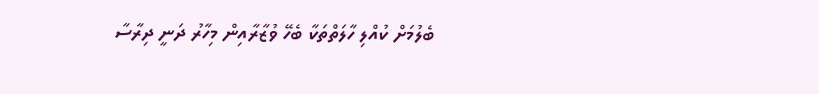ބެލުމަށް ކުއްލި ހާލަތްތަކާ ބެހޭ ވުޒާރާއިން މިހާރު ދަނީ ދިރާސާ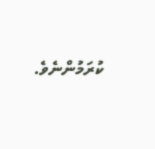ކުރަމުންނެވެ.